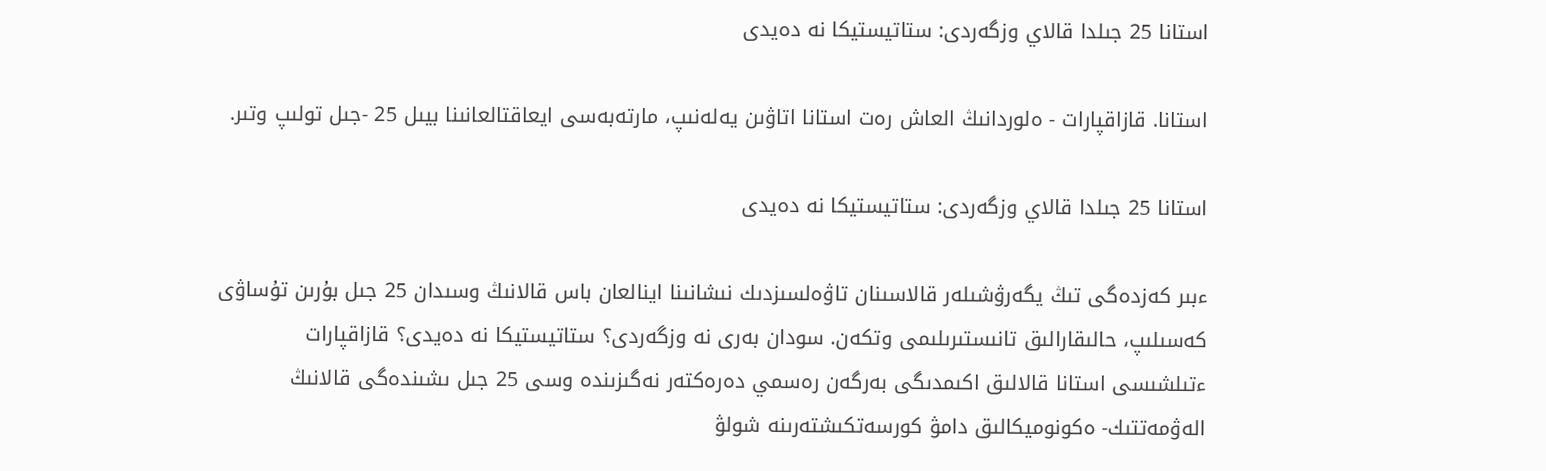استانا 25 جىلدا قالاي وزگەردى: ستاتيستيكا نە دەيدى

استانا. قازاقپارات - ەلوردانىڭ العاش رەت استانا اتاۋىن يەلەنىپ، مارتەبەسى ايعاقتالعانىنا بيىل 25 -جىل تولىپ وتىر.

استانا 25 جىلدا قالاي وزگەردى: ستاتيستيكا نە دەيدى

ءبىر كەزدەگى تىڭ يگەرۋشىلەر قالاسىنان تاۋەلسىزدىك نىشانىنا اينالعان باس قالانىڭ وسىدان 25 جىل بۇرىن تۇساۋى كەسىلىپ، حالىقارالىق تانىستىرىلىمى وتكەن. سودان بەرى نە وزگەردى؟ ستاتيستيكا نە دەيدى؟ قازاقپارات ءتىلشىسى استانا قالالىق اكىمدىگى بەرگەن رەسمي دەرەكتەر نەگىزىندە وسى 25 جىل ىشىندەگى قالانىڭ الەۋمەتتىك- ەكونوميكالىق دامۋ كورسەتكىشتەرىنە شولۋ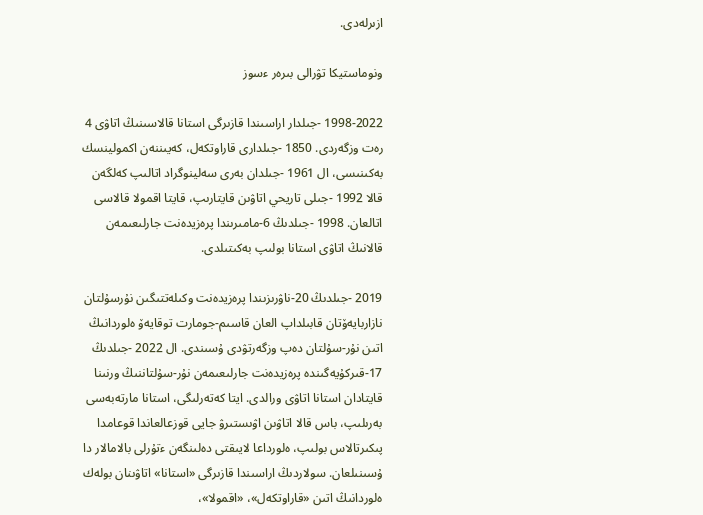ازىرلەدى.

ونوماستيكا تۋرالى بىرەر ءسوز

1998-2022 -جىلدار اراسىندا قازىرگى استانا قالاسىنىڭ اتاۋى 4 رەت وزگەردى. 1850 -جىلدارى قاراوتكەل، كەيىننەن اكمولينسك بەكىنىسى، ال 1961 -جىلدان بەرى سەلينوگراد اتالىپ كەلگەن قالا 1992 -جىلى تاريحي اتاۋىن قايتارىپ، قايتا اقمولا قالاسى اتالعان. 1998 -جىلدىڭ 6-مامىرىندا پرەزيدەنت جارلىعىمەن قالانىڭ اتاۋى استانا بولىپ بەكىتىلدى.

2019 -جىلدىڭ 20-ناۋرىزىندا پرەزيدەنت وكىلەتتىگىن نۇرسۇلتان نازاربايەۆتان قابىلداپ العان قاسىم-جومارت توقايەۆ ەلوردانىڭ اتىن نۇر-سۇلتان دەپ وزگەرتۋدى ۇسىندى. ال 2022 -جىلدىڭ 17-قىركۇيەگىندە پرەزيدەنت جارلىعىمەن نۇر-سۇلتاننىڭ ورنىنا قايتادان استانا اتاۋى ورالدى. ايتا كەتەرلىگى، استانا مارتەبەسى بەرىلىپ، باس قالا اتاۋىن اۋىستىرۋ جايى قوزعالعاندا قوعامدا پىكىرتالاس بولىپ، ەلورداعا لايىقتى دەلىنگەن ءتۇرلى بالامالار دا ۇسىنىلعان. سولاردىڭ اراسىندا قازىرگى «استانا» اتاۋىنان بولەك ەلوردانىڭ اتىن «قاراوتكەل»، «اقمولا»،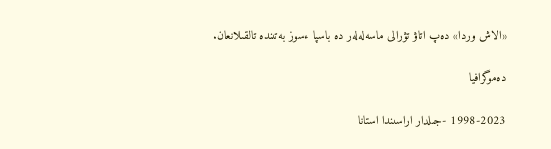«الاش وردا» دەپ اتاۋ تۋرالى ماسەلەلەر دە باسپا ءسوز بەتىندە تالقىلانعان.

دەموگرافيا

1998-2023 -جىلدار اراسىندا استانا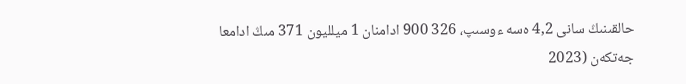حالقىنىڭ سانى 4,2 ەسە ءوسىپ، 326 900 ادامنان 1 ميلليون 371 مىڭ ادامعا جەتكەن (2023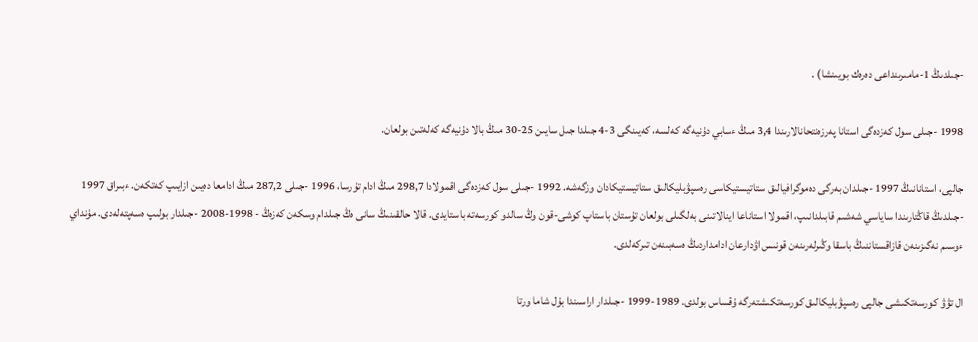-جىلدىڭ 1-مامىرىنداعى دەرەك بويىنشا) .

1998 -جىلى سول كەزدەگى استانا پەرزەنتحانالارىندا 3,4 مىڭ ءسابي دۇنيەگە كەلسە، كەيىنگى 3-4 جىلدا جىل سايىن 25-30 مىڭ بالا دۇنيەگە كەلەتىن بولعان.

جالپى، استانانىڭ 1997 -جىلدان بەرگى دەموگرافيالىق ستاتيستيكاسى رەسپۋبليكالىق ستاتيستيكادان وزگەشە. 1992 -جىلى سول كەزدەگى اقمولادا 298,7 مىڭ ادام تۇرسا، 1996 -جىلى 287,2 مىڭ ادامعا دەيىن ازايىپ كەتكەن. ءبىراق 1997 -جىلدىڭ قاڭتارىندا ساياسي شەشىم قابىلدانىپ، اقمولا استاناعا اينالاتىنى بەلگىلى بولعان تۇستان باستاپ كوشى-قون وڭ سالدو كورسەتە باستايدى. قالا حالقىنىڭ سانى ەڭ جىلدام وسكەن كەزەڭ - 1998-2008 -جىلدار بولىپ ەسەپتەلەدى. مۇنداي ءوسىم نەگىزىنەن قازاقستاننىڭ باسقا وڭىرلەرىنەن قونىس اۋدارعان ادامداردىڭ ەسەبىنەن تىركەلدى.

ال تۋۋ كورسەتكىشى جالپى رەسپۋبليكالىق كورسەتكىشتەرگە ۇقساس بولدى. 1989-1999 -جىلدار اراسىندا بۇل شاما ورتا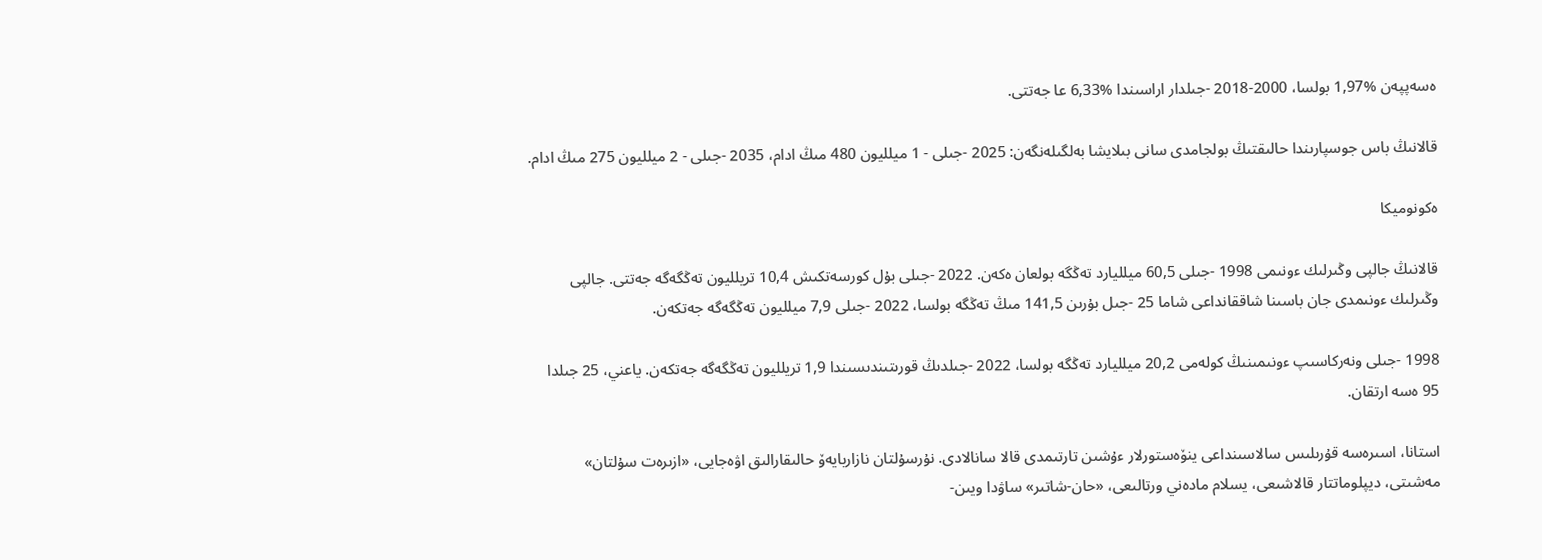ەسەپپەن %1,97 بولسا، 2000-2018 -جىلدار اراسىندا %6,33 عا جەتتى.

قالانىڭ باس جوسپارىندا حالىقتىڭ بولجامدى سانى بىلايشا بەلگىلەنگەن: 2025 -جىلى - 1 ميلليون 480 مىڭ ادام، 2035 -جىلى - 2 ميلليون 275 مىڭ ادام.

ەكونوميكا

قالانىڭ جالپى وڭىرلىك ءونىمى 1998 -جىلى 60,5 ميلليارد تەڭگە بولعان ەكەن. 2022 -جىلى بۇل كورسەتكىش 10,4 تريلليون تەڭگەگە جەتتى. جالپى وڭىرلىك ءونىمدى جان باسىنا شاققانداعى شاما 25 -جىل بۇرىن 141,5 مىڭ تەڭگە بولسا، 2022 -جىلى 7,9 ميلليون تەڭگەگە جەتكەن.

1998 -جىلى ونەركاسىپ ءونىمىنىڭ كولەمى 20,2 ميلليارد تەڭگە بولسا، 2022 -جىلدىڭ قورىتىندىسىندا 1,9 تريلليون تەڭگەگە جەتكەن. ياعني، 25 جىلدا 95 ەسە ارتقان.

استانا، اسىرەسە قۇرىلىس سالاسىنداعى ينۆەستورلار ءۇشىن تارتىمدى قالا سانالادى. نۇرسۇلتان نازاربايەۆ حالىقارالىق اۋەجايى، «ازىرەت سۇلتان» مەشىتى، ديپلوماتتار قالاشىعى، يسلام مادەني ورتالىعى، «حان-شاتىر» ساۋدا ويىن-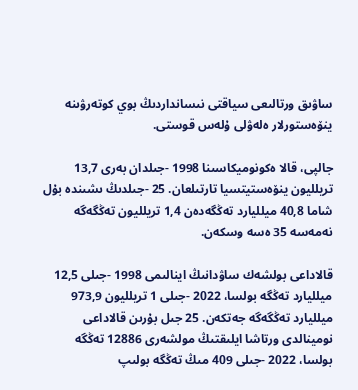ساۋىق ورتالىعى سياقتى نىسانداردىڭ بوي كوتەرۋىنە ينۆەستورلار ەلەۋلى ۇلەس قوستى.

جالپى، قالا ەكونوميكاسىنا 1998 -جىلدان بەرى 13,7 تريلليون ينۆەستيتسيا تارتىلعان. 25 -جىلدىڭ ىشىندە بۇل شاما 40,8 ميلليارد تەڭگەدەن 1,4 تريلليون تەڭگەگە نەمەسە 35 ەسە وسكەن.

قالاداعى بولشەك ساۋدانىڭ اينالىمى 1998 -جىلى 12,5 ميلليارد تەڭگە بولسا، 2022 -جىلى 1 تريلليون 973,9 ميلليارد تەڭگەگە جەتكەن. 25 جىل بۇرىن قالاداعى نومينالدى ورتاشا ايلىقتىڭ مولشەرى 12886 تەڭگە بولسا، 2022 -جىلى 409 مىڭ تەڭگە بولىپ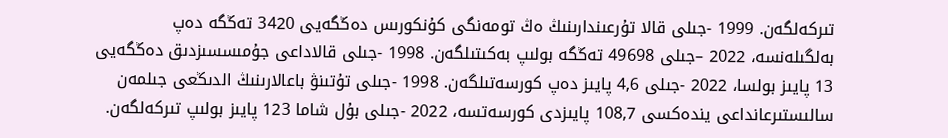تىركەلگەن. 1999 -جىلى قالا تۇرعىندارىنىڭ ەڭ تومەنگى كۇنكورىس دەڭگەيى 3420 تەڭگە دەپ بەلگىلەنسە، 2022 –جىلى 49698 تەڭگە بولىپ بەكىتىلگەن. 1998 -جىلى قالاداعى جۇمىسسىزدىق دەڭگەيى 13 پايىز بولسا، 2022 -جىلى 4,6 پايىز دەپ كورسەتىلگەن. 1998 -جىلى تۇتىنۋ باعالارىنىڭ الدىڭعى جىلمەن سالىستىرعانداعى يندەكسى 108,7 پايىزدى كورسەتسە، 2022 -جىلى بۇل شاما 123 پايىز بولىپ تىركەلگەن.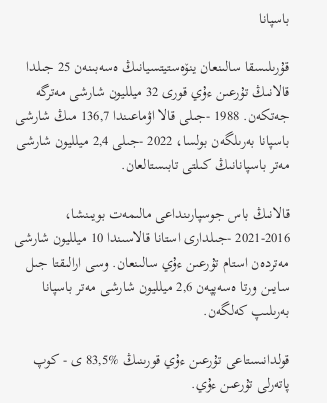باسپانا

قۇرىلىسقا سالىنعان ينۆەستيتسيانىڭ ەسەبىنەن 25 جىلدا قالانىڭ تۇرعىن ءۇي قورى 32 ميلليون شارشى مەترگە جەتكەن. 1988 -جىلى قالا اۋماعىندا 136,7 مىڭ شارشى باسپانا بەرىلگەن بولسا، 2022 -جىلى 2,4 ميلليون شارشى مەتر باسپانانىڭ كىلتى تابىستالعان.

قالانىڭ باس جوسپارىنداعى مالىمەت بويىنشا، 2016-2021 -جىلدارى استانا قالاسىندا 10 ميلليون شارشى مەتردەن استام تۇرعىن ءۇي سالىنعان. وسى ارالىقتا جىل سايىن ورتا ەسەپپەن 2,6 ميلليون شارشى مەتر باسپانا بەرىلىپ كەلگەن.

قولدانىستاعى تۇرعىن ءۇي قورىنىڭ %83,5 ى - كوپ پاتەرلى تۇرعىن ءۇي.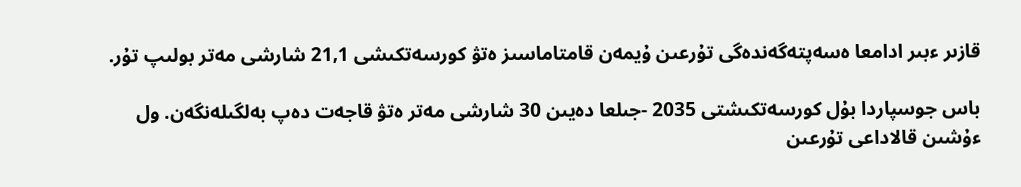قازىر ءبىر ادامعا ەسەپتەگەندەگى تۇرعىن ۇيمەن قامتاماسىز ەتۋ كورسەتكىشى 21,1 شارشى مەتر بولىپ تۇر.

باس جوسپاردا بۇل كورسەتكىشتى 2035 -جىلعا دەيىن 30 شارشى مەتر ەتۋ قاجەت دەپ بەلگىلەنگەن. ول ءۇشىن قالاداعى تۇرعىن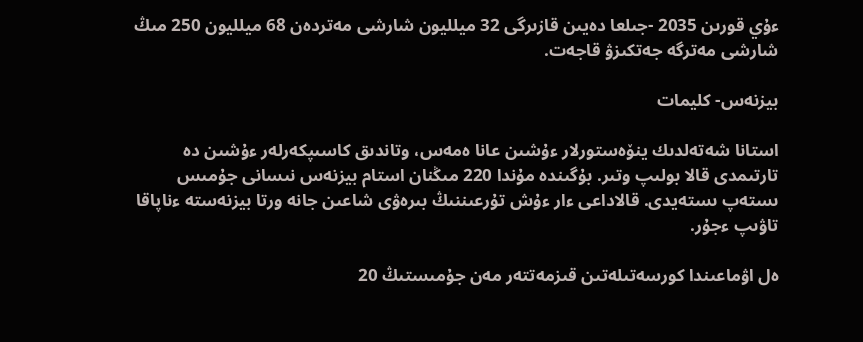ءۇي قورىن 2035 -جىلعا دەيىن قازىرگى 32 ميلليون شارشى مەتردەن 68 ميلليون 250 مىڭ شارشى مەترگە جەتكىزۋ قاجەت.

بيزنەس- كليمات

استانا شەتەلدىك ينۆەستورلار ءۇشىن عانا ەمەس، وتاندىق كاسىپكەرلەر ءۇشىن دە تارتىمدى قالا بولىپ وتىر. بۇگىندە مۇندا 220 مىڭنان استام بيزنەس نىسانى جۇمىس ىستەپ ىستەيدى. قالاداعى ءار ءۇش تۇرعىننىڭ بىرەۋى شاعىن جانە ورتا بيزنەستە ءناپاقا تاۋىپ ءجۇر.

ەل اۋماعىندا كورسەتىلەتىن قىزمەتتەر مەن جۇمىستىڭ 20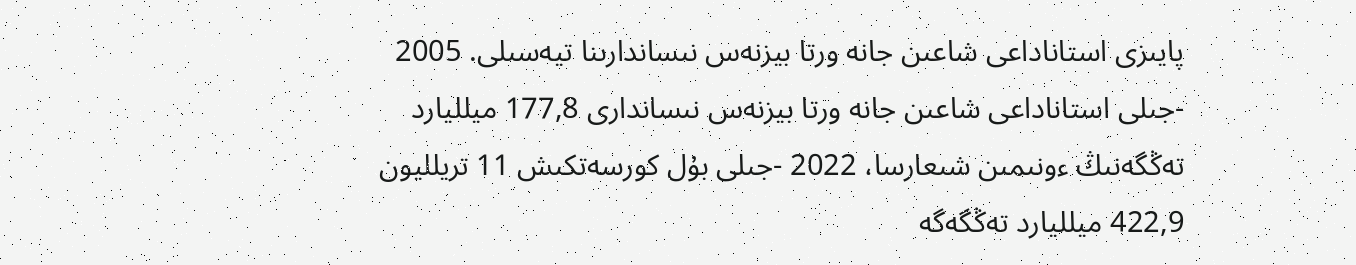پايىزى استاناداعى شاعىن جانە ورتا بيزنەس نىساندارىنا تيەسىلى. 2005 -جىلى استاناداعى شاعىن جانە ورتا بيزنەس نىساندارى 177,8 ميلليارد تەڭگەنىڭ ءونىمىن شىعارسا، 2022 -جىلى بۇل كورسەتكىش 11 تريلليون 422,9 ميلليارد تەڭگەگە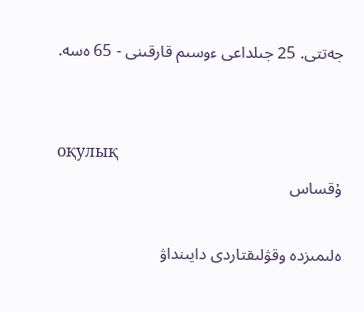جەتتى. 25 جىلداعى ءوسىم قارقىنى - 65 ەسە.


оқулық
ۇقساس

ەلىمىزدە وقۋلىقتاردى دايىنداۋ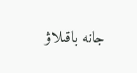جانە باقىلاۋ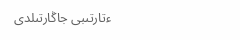ءتارتىبى جاڭارتىلدى